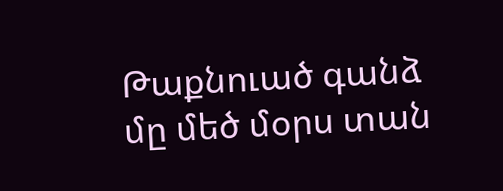Թաքնուած գանձ մը մեծ մօրս տան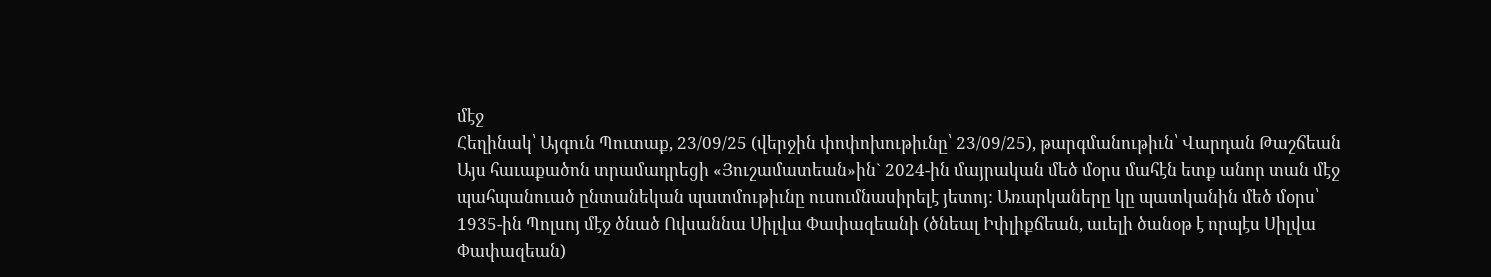մէջ
Հեղինակ՝ Այգուն Պուտաք, 23/09/25 (վերջին փոփոխութիւնը՝ 23/09/25), թարգմանութիւն՝ Վարդան Թաշճեան
Այս հաւաքածոն տրամադրեցի «Յուշամատեան»ին` 2024-ին մայրական մեծ մօրս մահէն ետք անոր տան մէջ պահպանուած ընտանեկան պատմութիւնը ուսումնասիրելէ յետոյ: Առարկաները կը պատկանին մեծ մօրս՝ 1935-ին Պոլսոյ մէջ ծնած Ովսաննա Սիլվա Փափազեանի (ծնեալ Իփլիքճեան, աւելի ծանօթ է որպէս Սիլվա Փափազեան)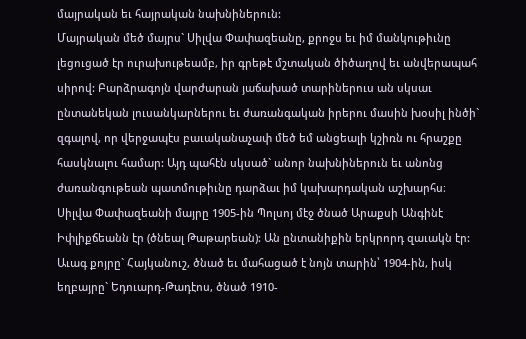մայրական եւ հայրական նախնիներուն:
Մայրական մեծ մայրս` Սիլվա Փափազեանը, քրոջս եւ իմ մանկութիւնը լեցուցած էր ուրախութեամբ, իր գրեթէ մշտական ծիծաղով եւ անվերապահ սիրով: Բարձրագոյն վարժարան յաճախած տարիներուս ան սկսաւ ընտանեկան լուսանկարներու եւ ժառանգական իրերու մասին խօսիլ ինծի` զգալով, որ վերջապէս բաւականաչափ մեծ եմ անցեալի կշիռն ու հրաշքը հասկնալու համար: Այդ պահէն սկսած` անոր նախնիներուն եւ անոնց ժառանգութեան պատմութիւնը դարձաւ իմ կախարդական աշխարհս։
Սիլվա Փափազեանի մայրը 1905-ին Պոլսոյ մէջ ծնած Արաքսի Անգինէ Իփլիքճեանն էր (ծնեալ Թաթարեան): Ան ընտանիքին երկրորդ զաւակն էր: Աւագ քոյրը` Հայկանուշ, ծնած եւ մահացած է նոյն տարին՝ 1904-ին, իսկ եղբայրը` Եդուարդ-Թադէոս, ծնած 1910-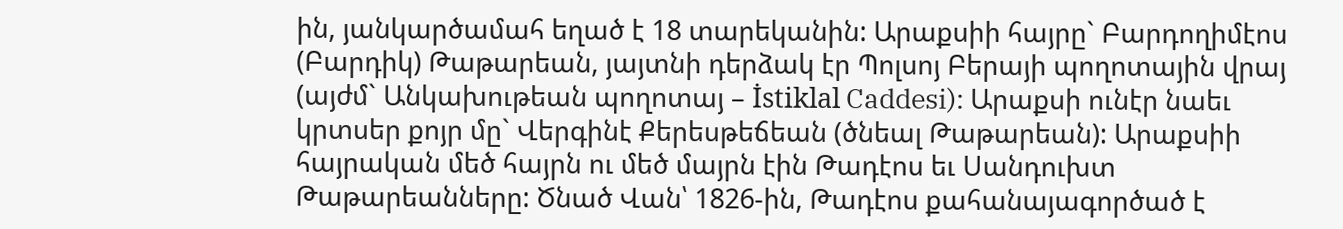ին, յանկարծամահ եղած է 18 տարեկանին: Արաքսիի հայրը` Բարդողիմէոս (Բարդիկ) Թաթարեան, յայտնի դերձակ էր Պոլսոյ Բերայի պողոտային վրայ (այժմ` Անկախութեան պողոտայ – İstiklal Caddesi): Արաքսի ունէր նաեւ կրտսեր քոյր մը` Վերգինէ Քերեսթեճեան (ծնեալ Թաթարեան): Արաքսիի հայրական մեծ հայրն ու մեծ մայրն էին Թադէոս եւ Սանդուխտ Թաթարեանները: Ծնած Վան՝ 1826-ին, Թադէոս քահանայագործած է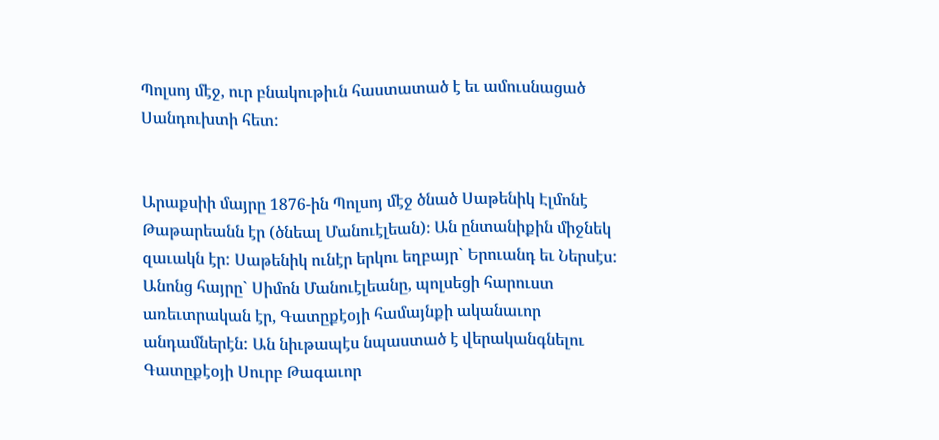Պոլսոյ մէջ, ուր բնակութիւն հաստատած է եւ ամուսնացած Սանդուխտի հետ:


Արաքսիի մայրը 1876-ին Պոլսոյ մէջ ծնած Սաթենիկ Էլմոնէ Թաթարեանն էր (ծնեալ Մանուէլեան)։ Ան ընտանիքին միջնեկ զաւակն էր: Սաթենիկ ունէր երկու եղբայր` Երուանդ եւ Ներսէս: Անոնց հայրը` Սիմոն Մանուէլեանը, պոլսեցի հարուստ առեւտրական էր, Գատըքէօյի համայնքի ականաւոր անդամներէն: Ան նիւթապէս նպաստած է վերականգնելու Գատըքէօյի Սուրբ Թագաւոր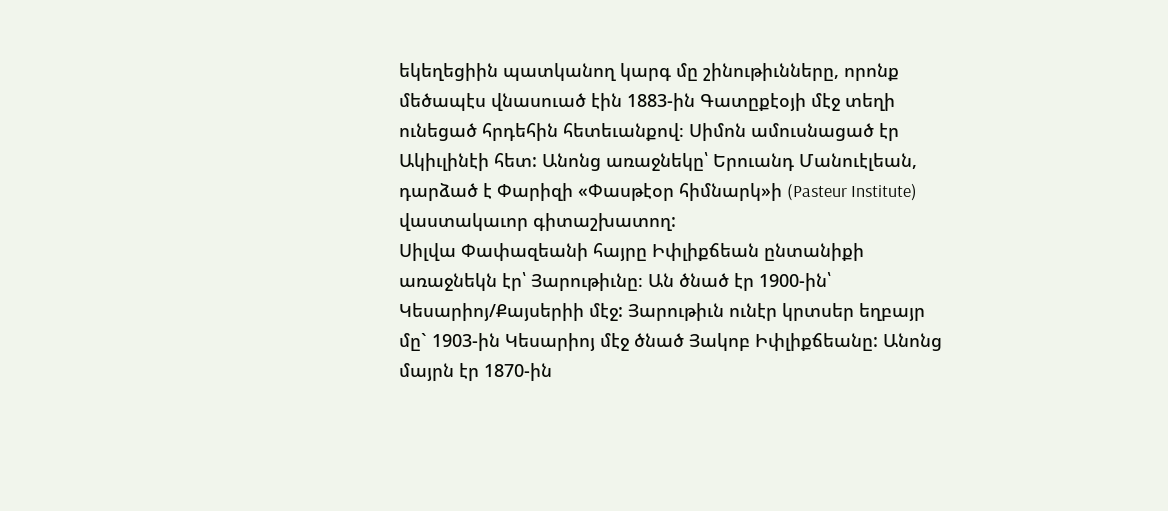եկեղեցիին պատկանող կարգ մը շինութիւնները, որոնք մեծապէս վնասուած էին 1883-ին Գատըքէօյի մէջ տեղի ունեցած հրդեհին հետեւանքով։ Սիմոն ամուսնացած էր Ակիւլինէի հետ: Անոնց առաջնեկը՝ Երուանդ Մանուէլեան, դարձած է Փարիզի «Փասթէօր հիմնարկ»ի (Pasteur Institute) վաստակաւոր գիտաշխատող:
Սիլվա Փափազեանի հայրը Իփլիքճեան ընտանիքի առաջնեկն էր՝ Յարութիւնը։ Ան ծնած էր 1900-ին՝ Կեսարիոյ/Քայսերիի մէջ: Յարութիւն ունէր կրտսեր եղբայր մը` 1903-ին Կեսարիոյ մէջ ծնած Յակոբ Իփլիքճեանը: Անոնց մայրն էր 1870-ին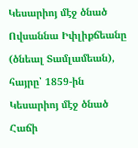Կեսարիոյ մէջ ծնած Ովսաննա Իփլիքճեանը (ծնեալ Տամլամեան), հայրը՝ 1859-ին Կեսարիոյ մէջ ծնած Հաճի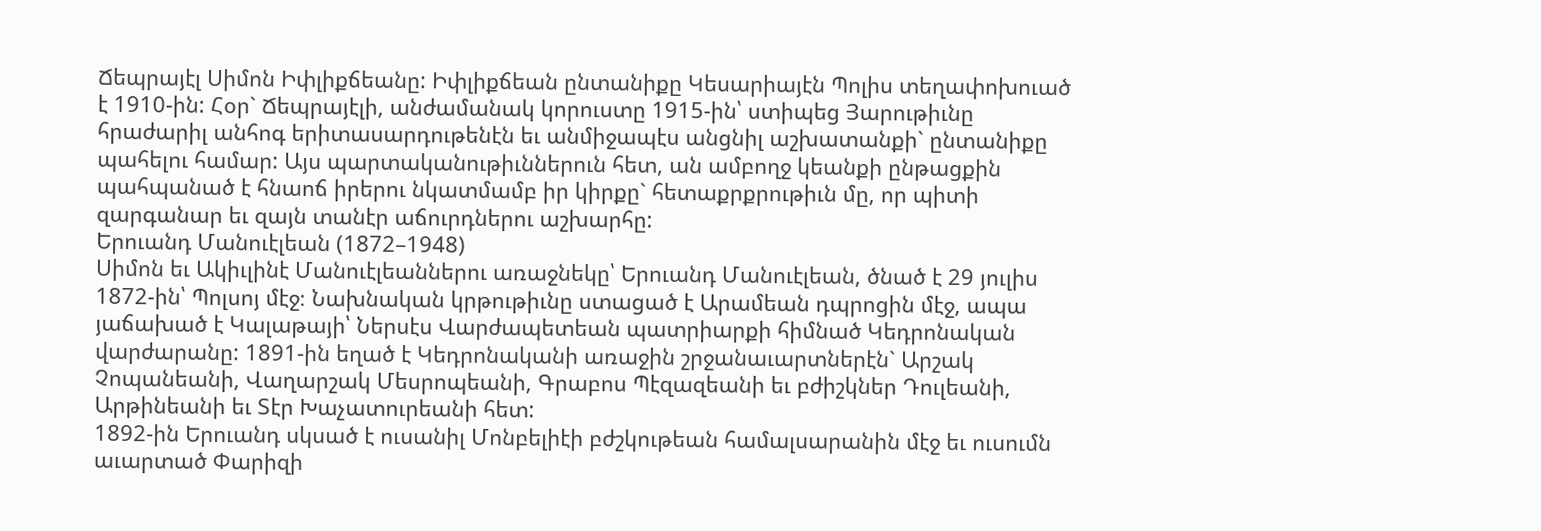Ճեպրայէլ Սիմոն Իփլիքճեանը: Իփլիքճեան ընտանիքը Կեսարիայէն Պոլիս տեղափոխուած է 1910-ին: Հօր` Ճեպրայէլի, անժամանակ կորուստը 1915-ին՝ ստիպեց Յարութիւնը հրաժարիլ անհոգ երիտասարդութենէն եւ անմիջապէս անցնիլ աշխատանքի` ընտանիքը պահելու համար: Այս պարտականութիւններուն հետ, ան ամբողջ կեանքի ընթացքին պահպանած է հնաոճ իրերու նկատմամբ իր կիրքը` հետաքրքրութիւն մը, որ պիտի զարգանար եւ զայն տանէր աճուրդներու աշխարհը:
Երուանդ Մանուէլեան (1872–1948)
Սիմոն եւ Ակիւլինէ Մանուէլեաններու առաջնեկը՝ Երուանդ Մանուէլեան, ծնած է 29 յուլիս 1872-ին՝ Պոլսոյ մէջ։ Նախնական կրթութիւնը ստացած է Արամեան դպրոցին մէջ, ապա յաճախած է Կալաթայի՝ Ներսէս Վարժապետեան պատրիարքի հիմնած Կեդրոնական վարժարանը: 1891-ին եղած է Կեդրոնականի առաջին շրջանաւարտներէն` Արշակ Չոպանեանի, Վաղարշակ Մեսրոպեանի, Գրաբոս Պէզազեանի եւ բժիշկներ Դուլեանի, Արթինեանի եւ Տէր Խաչատուրեանի հետ:
1892-ին Երուանդ սկսած է ուսանիլ Մոնբելիէի բժշկութեան համալսարանին մէջ եւ ուսումն աւարտած Փարիզի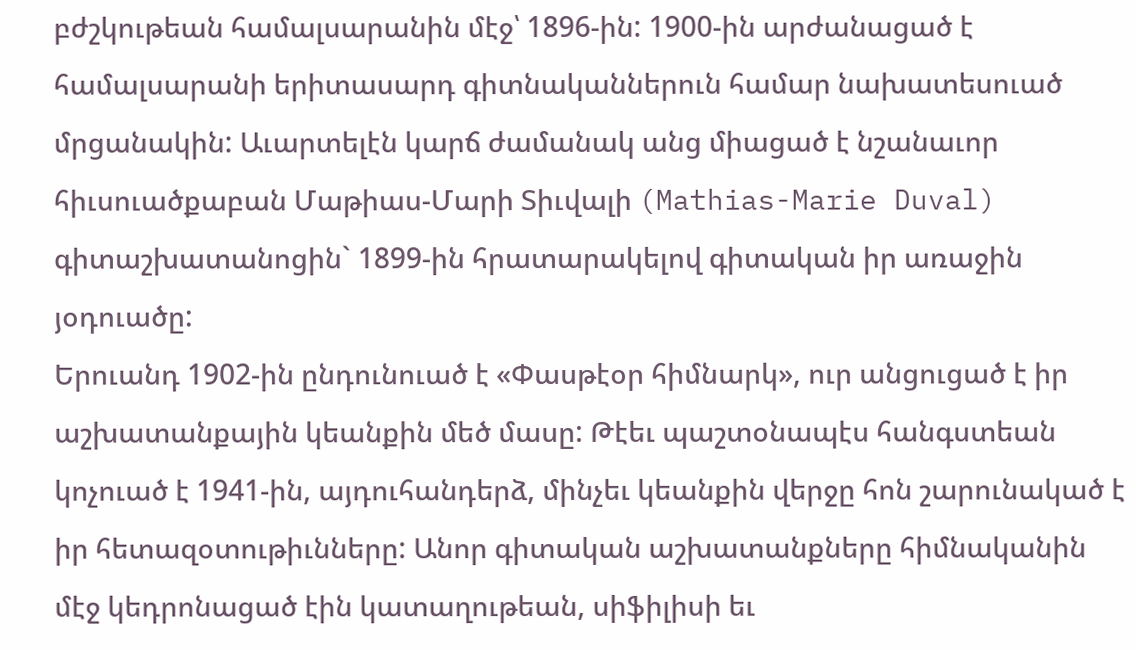բժշկութեան համալսարանին մէջ՝ 1896-ին: 1900-ին արժանացած է համալսարանի երիտասարդ գիտնականներուն համար նախատեսուած մրցանակին: Աւարտելէն կարճ ժամանակ անց միացած է նշանաւոր հիւսուածքաբան Մաթիաս-Մարի Տիւվալի (Mathias-Marie Duval) գիտաշխատանոցին` 1899-ին հրատարակելով գիտական իր առաջին յօդուածը:
Երուանդ 1902-ին ընդունուած է «Փասթէօր հիմնարկ», ուր անցուցած է իր աշխատանքային կեանքին մեծ մասը: Թէեւ պաշտօնապէս հանգստեան կոչուած է 1941-ին, այդուհանդերձ, մինչեւ կեանքին վերջը հոն շարունակած է իր հետազօտութիւնները: Անոր գիտական աշխատանքները հիմնականին մէջ կեդրոնացած էին կատաղութեան, սիֆիլիսի եւ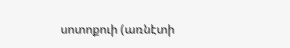սոտոքուի (առնէտի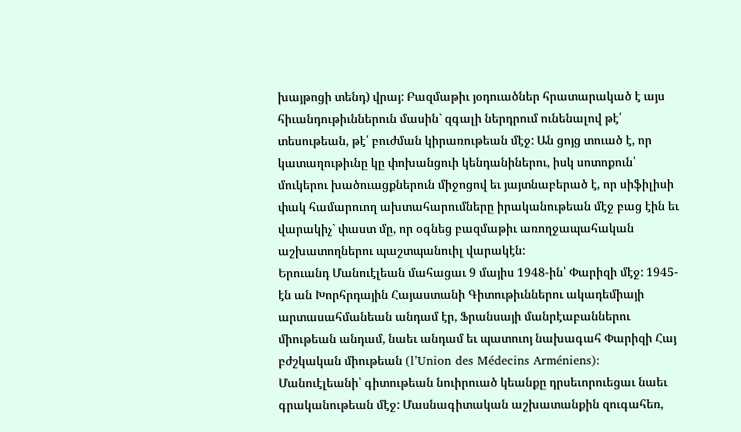խայթոցի տենդ) վրայ: Բազմաթիւ յօդուածներ հրատարակած է այս հիւանդութիւններուն մասին` զգալի ներդրում ունենալով թէ՛ տեսութեան, թէ՛ բուժման կիրառութեան մէջ: Ան ցոյց տուած է, որ կատաղութիւնը կը փոխանցուի կենդանիներու, իսկ սոտոքուն՝ մուկերու խածուացքներուն միջոցով եւ յայտնաբերած է, որ սիֆիլիսի փակ համարուող ախտահարումները իրականութեան մէջ բաց էին եւ վարակիչ` փաստ մը, որ օգնեց բազմաթիւ առողջապահական աշխատողներու պաշտպանուիլ վարակէն:
Երուանդ Մանուէլեան մահացաւ 9 մայիս 1948-ին՝ Փարիզի մէջ: 1945-էն ան Խորհրդային Հայաստանի Գիտութիւններու ակադեմիայի արտասահմանեան անդամ էր, Ֆրանսայի մանրէաբաններու միութեան անդամ, նաեւ անդամ եւ պատուոյ նախագահ Փարիզի Հայ բժշկական միութեան (l’Union des Médecins Arméniens):
Մանուէլեանի՝ գիտութեան նուիրուած կեանքը դրսեւորուեցաւ նաեւ գրականութեան մէջ: Մասնագիտական աշխատանքին զուգահեռ,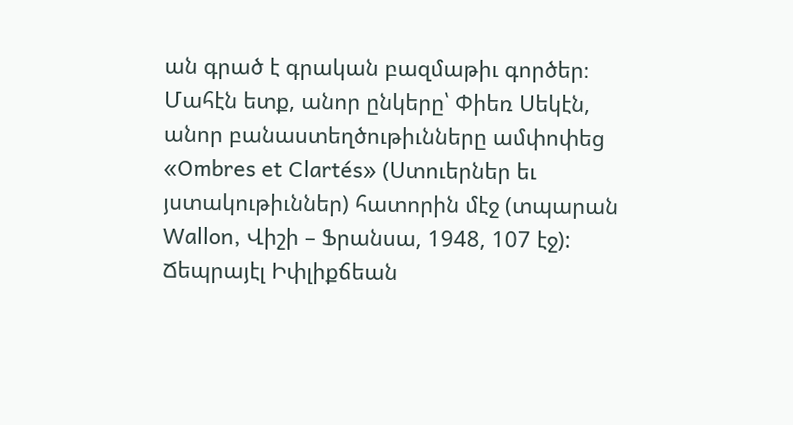ան գրած է գրական բազմաթիւ գործեր։ Մահէն ետք, անոր ընկերը՝ Փիեռ Սեկէն, անոր բանաստեղծութիւնները ամփոփեց «Ombres et Clartés» (Ստուերներ եւ յստակութիւններ) հատորին մէջ (տպարան Wallon, Վիշի – Ֆրանսա, 1948, 107 էջ):
Ճեպրայէլ Իփլիքճեան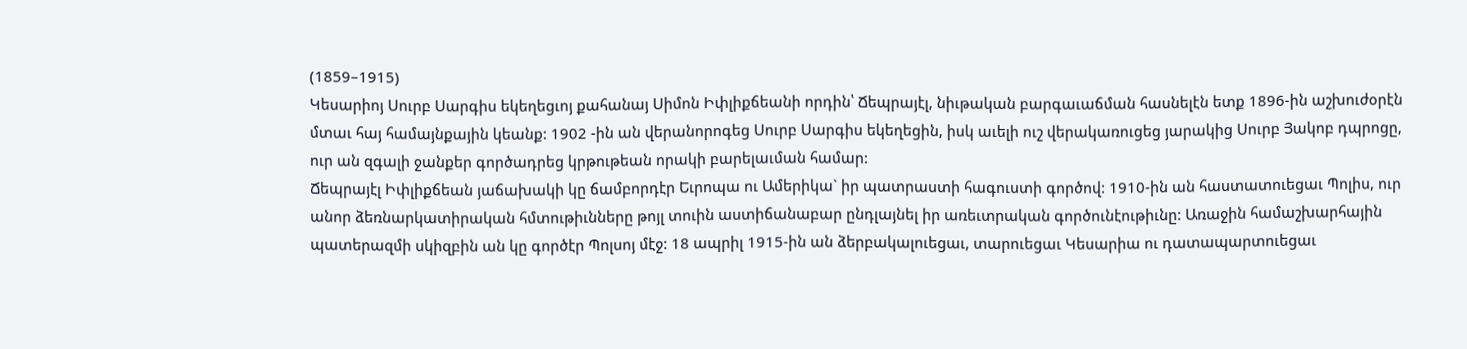(1859–1915)
Կեսարիոյ Սուրբ Սարգիս եկեղեցւոյ քահանայ Սիմոն Իփլիքճեանի որդին՝ Ճեպրայէլ, նիւթական բարգաւաճման հասնելէն ետք 1896-ին աշխուժօրէն մտաւ հայ համայնքային կեանք: 1902 -ին ան վերանորոգեց Սուրբ Սարգիս եկեղեցին, իսկ աւելի ուշ վերակառուցեց յարակից Սուրբ Յակոբ դպրոցը, ուր ան զգալի ջանքեր գործադրեց կրթութեան որակի բարելաւման համար:
Ճեպրայէլ Իփլիքճեան յաճախակի կը ճամբորդէր Եւրոպա ու Ամերիկա` իր պատրաստի հագուստի գործով: 1910-ին ան հաստատուեցաւ Պոլիս, ուր անոր ձեռնարկատիրական հմտութիւնները թոյլ տուին աստիճանաբար ընդլայնել իր առեւտրական գործունէութիւնը: Առաջին համաշխարհային պատերազմի սկիզբին ան կը գործէր Պոլսոյ մէջ: 18 ապրիլ 1915-ին ան ձերբակալուեցաւ, տարուեցաւ Կեսարիա ու դատապարտուեցաւ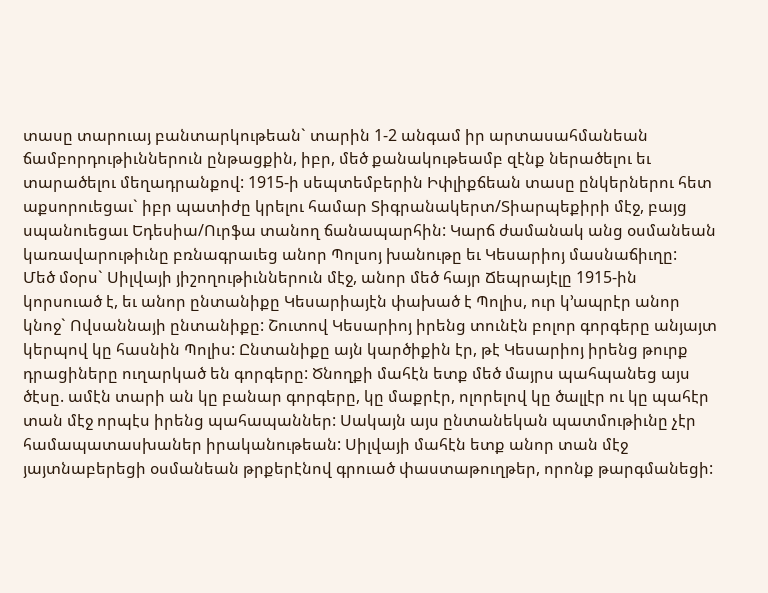տասը տարուայ բանտարկութեան` տարին 1-2 անգամ իր արտասահմանեան ճամբորդութիւններուն ընթացքին, իբր, մեծ քանակութեամբ զէնք ներածելու եւ տարածելու մեղադրանքով: 1915-ի սեպտեմբերին Իփլիքճեան տասը ընկերներու հետ աքսորուեցաւ` իբր պատիժը կրելու համար Տիգրանակերտ/Տիարպեքիրի մէջ, բայց սպանուեցաւ Եդեսիա/Ուրֆա տանող ճանապարհին: Կարճ ժամանակ անց օսմանեան կառավարութիւնը բռնագրաւեց անոր Պոլսոյ խանութը եւ Կեսարիոյ մասնաճիւղը:
Մեծ մօրս` Սիլվայի յիշողութիւններուն մէջ, անոր մեծ հայր Ճեպրայէլը 1915-ին կորսուած է, եւ անոր ընտանիքը Կեսարիայէն փախած է Պոլիս, ուր կ’ապրէր անոր կնոջ` Ովսաննայի ընտանիքը: Շուտով Կեսարիոյ իրենց տունէն բոլոր գորգերը անյայտ կերպով կը հասնին Պոլիս: Ընտանիքը այն կարծիքին էր, թէ Կեսարիոյ իրենց թուրք դրացիները ուղարկած են գորգերը: Ծնողքի մահէն ետք մեծ մայրս պահպանեց այս ծէսը. ամէն տարի ան կը բանար գորգերը, կը մաքրէր, ոլորելով կը ծալլէր ու կը պահէր տան մէջ որպէս իրենց պահապաններ: Սակայն այս ընտանեկան պատմութիւնը չէր համապատասխաներ իրականութեան: Սիլվայի մահէն ետք անոր տան մէջ յայտնաբերեցի օսմանեան թրքերէնով գրուած փաստաթուղթեր, որոնք թարգմանեցի: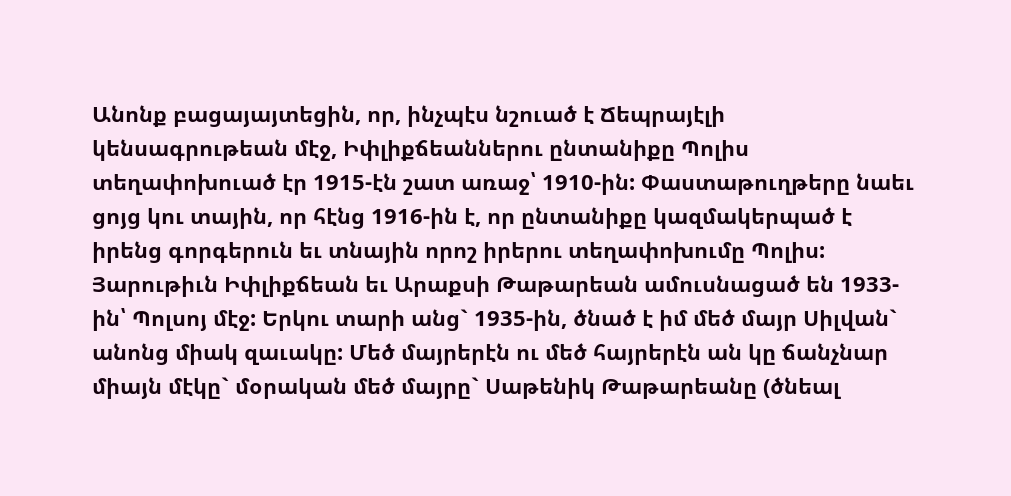Անոնք բացայայտեցին, որ, ինչպէս նշուած է Ճեպրայէլի կենսագրութեան մէջ, Իփլիքճեաններու ընտանիքը Պոլիս տեղափոխուած էր 1915-էն շատ առաջ՝ 1910-ին: Փաստաթուղթերը նաեւ ցոյց կու տային, որ հէնց 1916-ին է, որ ընտանիքը կազմակերպած է իրենց գորգերուն եւ տնային որոշ իրերու տեղափոխումը Պոլիս:
Յարութիւն Իփլիքճեան եւ Արաքսի Թաթարեան ամուսնացած են 1933-ին՝ Պոլսոյ մէջ: Երկու տարի անց` 1935-ին, ծնած է իմ մեծ մայր Սիլվան` անոնց միակ զաւակը: Մեծ մայրերէն ու մեծ հայրերէն ան կը ճանչնար միայն մէկը` մօրական մեծ մայրը` Սաթենիկ Թաթարեանը (ծնեալ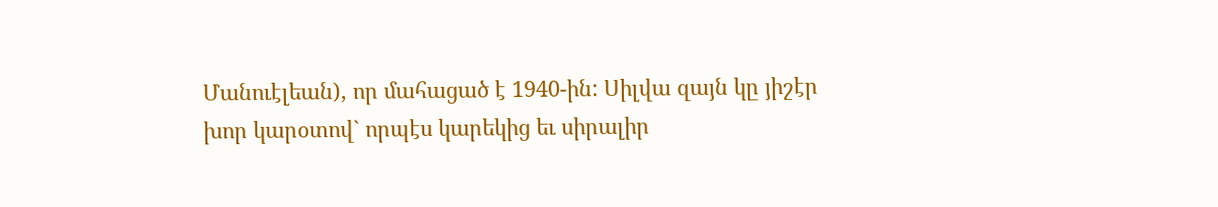Մանուէլեան), որ մահացած է 1940-ին: Սիլվա զայն կը յիշէր խոր կարօտով` որպէս կարեկից եւ սիրալիր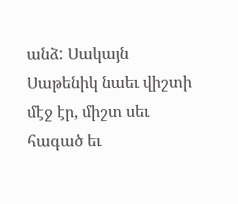անձ: Սակայն Սաթենիկ նաեւ վիշտի մէջ էր, միշտ սեւ հագած եւ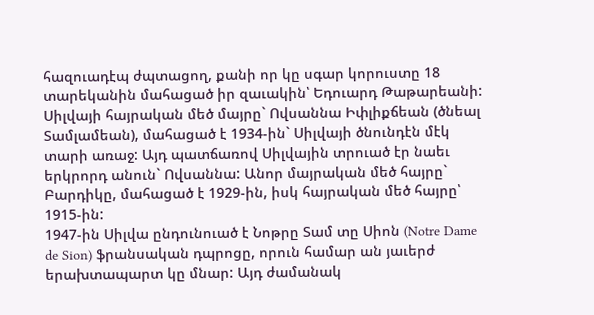հազուադէպ ժպտացող, քանի որ կը սգար կորուստը 18 տարեկանին մահացած իր զաւակին՝ Եդուարդ Թաթարեանի:
Սիլվայի հայրական մեծ մայրը` Ովսաննա Իփլիքճեան (ծնեալ Տամլամեան), մահացած է 1934-ին` Սիլվայի ծնունդէն մէկ տարի առաջ: Այդ պատճառով Սիլվային տրուած էր նաեւ երկրորդ անուն` Ովսաննա: Անոր մայրական մեծ հայրը` Բարդիկը, մահացած է 1929-ին, իսկ հայրական մեծ հայրը՝ 1915-ին:
1947-ին Սիլվա ընդունուած է Նոթրը Տամ տը Սիոն (Notre Dame de Sion) ֆրանսական դպրոցը, որուն համար ան յաւերժ երախտապարտ կը մնար: Այդ ժամանակ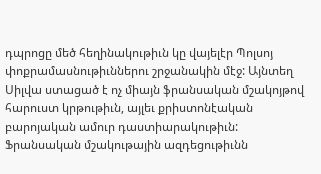դպրոցը մեծ հեղինակութիւն կը վայելէր Պոլսոյ փոքրամասնութիւններու շրջանակին մէջ: Այնտեղ Սիլվա ստացած է ոչ միայն ֆրանսական մշակոյթով հարուստ կրթութիւն, այլեւ քրիստոնէական բարոյական ամուր դաստիարակութիւն: Ֆրանսական մշակութային ազդեցութիւնն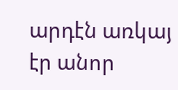արդէն առկայ էր անոր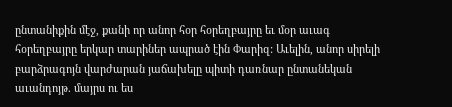ընտանիքին մէջ, քանի որ անոր հօր հօրեղբայրը եւ մօր աւագ հօրեղբայրը երկար տարիներ ապրած էին Փարիզ: Աւելին, անոր սիրելի բարձրագոյն վարժարան յաճախելը պիտի դառնար ընտանեկան աւանդոյթ. մայրս ու ես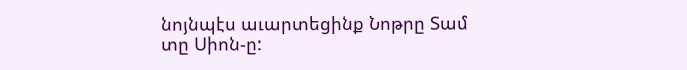նոյնպէս աւարտեցինք Նոթրը Տամ տը Սիոն-ը: